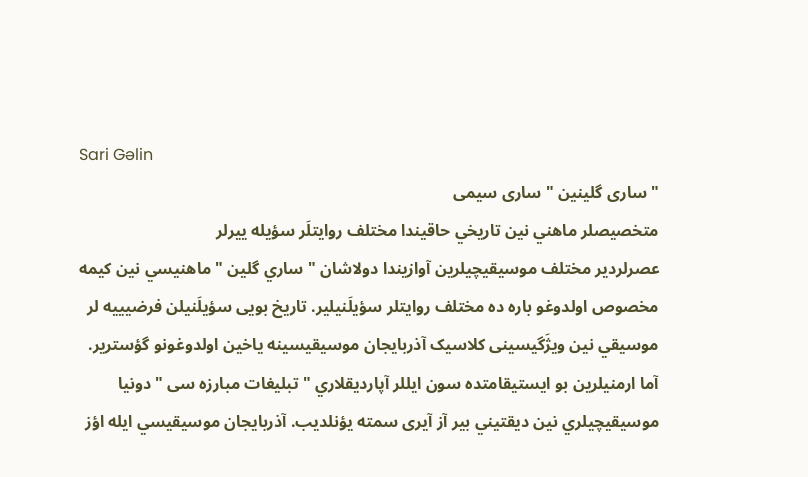Sari Gəlin
" ساری گلینین "ساری سیمی
متخصيصلر ماهني نين تاريخي حاقيندا مختلف روایتلَر سؤيله ييرلر
عصرلردير مختلف موسيقيچيلرين آوازيندا دولاشان " ساري گلين " ماهنيسي نين کيمه مخصوص اولدوغو باره ده مختلف روایتلر سؤيلَنيلير. تاريخ بویی سؤيلَنيلن فرضيييه لر موسيقي نين ویژَگیسینی کلاسيک آذربايجان موسيقيسينه ياخين اولدوغونو گؤسترير. آما ارمنيلرين بو ايستيقامتده سون ايللر آپارديقلاري " تبليغات مبارزه سی " دونيا موسيقيچيلري نين ديقتيني بير آز آیری سمته يؤنلديب. آذربايجان موسيقيسي ايله اؤز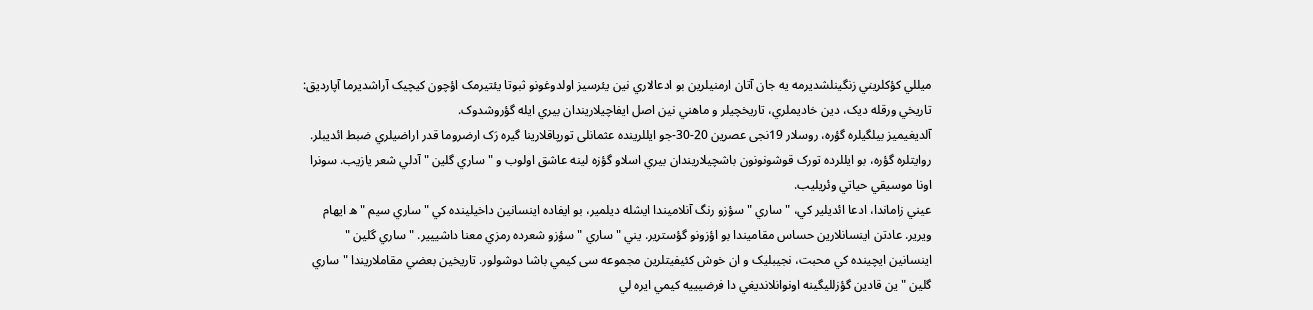ميللي کؤکلريني زنگينلشديرمه يه جان آتان ارمنیلرين بو ادعالاري نين يئرسيز اولدوغونو ثبوتا يئتيرمک اؤچون کيچيک آراشديرما آپارديق: تاريخي ورقله ديک، دين خاديملري، تاريخچيلر و ماهني نين اصل ايفاچيلاريندان بيري ايله گؤروشدوک.
آلديغيميز بيلگيلره گؤره، روسلار 19نجی عصرين 20-30-جو ايللرينده عثمانلی تورپاقلارينا گيره رَک ارضروما قدر اراضيلري ضبط ائديبلر. روايتلره گؤره، بو ايللرده تورک قوشونونون باشچيلاريندان بيري اسلاو گؤزه لينه عاشق اولوب و " ساري گلين " آدلي شعر يازيب. سونرا اونا موسيقي حياتي وئريليب.
عيني زاماندا، ادعا ائديلير کي، " ساري " سؤزو رنگ آنلاميندا ايشله ديلمير، بو ايفاده اينسانين داخيلينده کي " ساري سيم " ه ايهام ویریر. عادتن اينسانلارين حساس مقاميندا بو اؤزونو گؤسترير. يني " ساري " سؤزو شعرده رمزي معنا داشييير. " ساري گلين " اينسانين ايچينده کي محبت، نجيبليک و ان خوش کئيفيتلرين مجموعه سی کيمي باشا دوشولور. تاريخين بعضي مقاملاريندا " ساري گلين " ين قادين گؤزلليگينه اونوانلانديغي دا فرضيييه کيمي ايره لي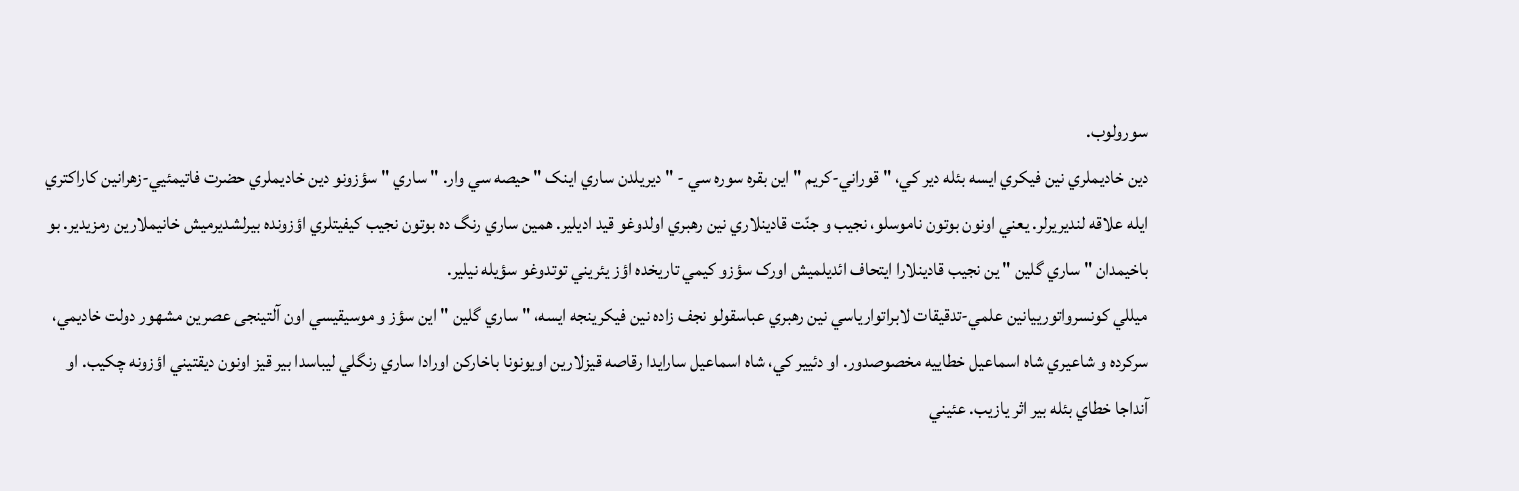سورولوب.
دين خاديملري نين فيکري ايسه بئله دير کي، " قوراني-کريم " اين بقره سوره سي - " ديريلدن ساري اينک " حيصه سي وار. " ساري " سؤزونو دين خاديملري حضرت فاتيمئيي-زهرانين کاراکتري ايله علاقه لنديريرلر. يعني اونون بوتون ناموسلو، نجيب و جنّت قادينلاري نين رهبري اولدوغو قيد اديلير. همين ساري رنگ ده بوتون نجيب کيفيتلري اؤزونده بيرلشديرميش خانيملارين رمزيدير. بو باخيمدان " ساري گلين " ين نجيب قادينلارا ايتحاف ائديلميش اورک سؤزو کيمي تاريخده اؤز يئريني توتدوغو سؤيله نيلير.
ميللي کونسرواتورييانين علمي-تدقيقات لابراتوارياسي نين رهبري عباسقولو نجف زاده نين فيکرينجه ايسه، " ساري گلين " اين سؤز و موسيقيسي اون آلتینجی عصرين مشهور دولت خاديمي، سرکرده و شاعيري شاه اسماعيل خطاييه مخصوصدور. او دئيير کي، شاه اسماعیل سارايدا رقاصه قيزلارين اويونونا باخارکن اورادا ساري رنگلي ليباسدا بير قيز اونون ديقتيني اؤزونه چکيب. او آنداجا خطاي بئله بير اثر يازيب. عئيني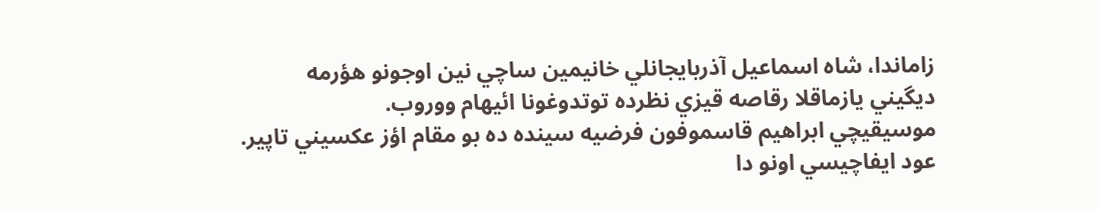زاماندا، شاه اسماعیل آذربايجانلي خانيمين ساچي نين اوجونو هؤرمه ديگيني يازماقلا رقاصه قيزي نظرده توتدوغونا ائيهام ووروب.
موسيقيچي ابراهيم قاسموفون فرضيه سينده ده بو مقام اؤز عکسيني تاپير. عود ايفاچيسي اونو دا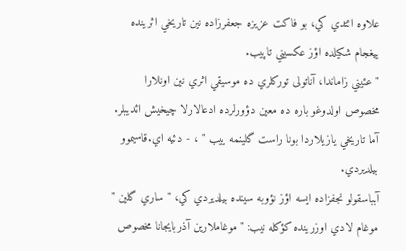علاوه ائتدي کي، بو فاکت عزيزه جعفرزاده نين تاريخي اثرينده ييغجام شکيلده اؤز عکسيني تاپيب.
" عئيني زاماندا، آناتولی تورکلري ده موسيقي اثري نين اونلارا مخصوص اولدوغو باره ده معين دؤورلرده ادعالارلا چيخيش ائديبلر. آما تاريخي يازيلاردا بونا راست گلينمه ييب " ، - دئيه اي.قاسيموو بيلديردي.
آبباسقولو نجفزاده ايسه اؤز نؤوبه سينده بيلديردي کي، " ساري گلين " موغام لادي اوزرينده کؤکله نيب: " موغاملارين آذربايجانا مخصوص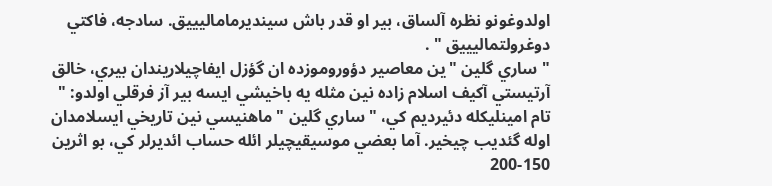اولدوغونو نظره آلساق، بير او قدر باش سينديرماماليييق. سادجه، فاکتي دوغرولتماليييق " .
" ساري گلين "ين معاصير دؤوروموزده ان گؤزل ايفاچيلاريندان بيري، خالق آرتيستي آکيف اسلام زاده نين مثله يه باخيشي ايسه بير آز فرقلي اولدو: " تام امينليکله دئيرديم کي، " ساري گلين " ماهنيسي نين تاريخي ايسلامدان اوله گئديب چيخير. آما بعضي موسيقيچيلر ائله حساب ائديرلر کي، بو اثرين 150-200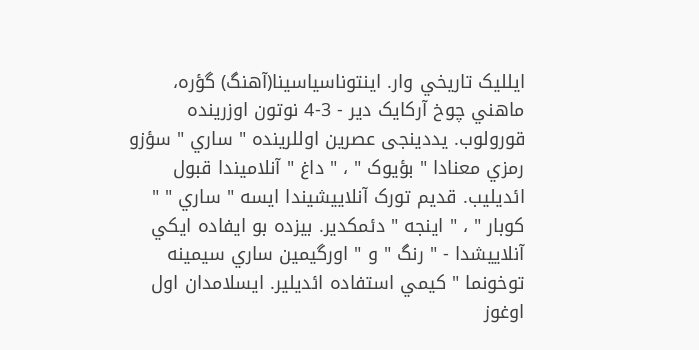ايلليک تاريخي وار. اينتوناسياسينا(آهنگ) گؤره، ماهني چوخ آرکايک دير - 3-4 نوتون اوزرينده قورولوب. یددینجی عصرين اوللرينده " ساري " سؤزو رمزي معنادا " بؤيوک " ، " داغ " آنلاميندا قبول ائديليب. قديم تورک آنلاييشيندا ايسه " ساري " " کوبار " ، " اينجه " دئمکدير. بيزده بو ايفاده ايکي آنلاييشدا - " رنگ " و " اورگيمين ساري سيمينه توخونما " کيمي استفاده ائديلير. ايسلامدان اول اوغوز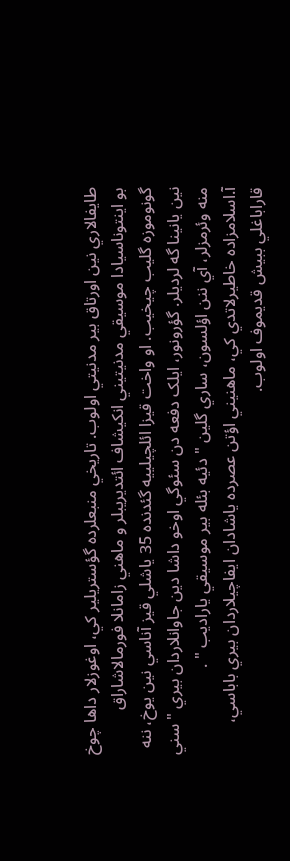طايفالاري نين اورتاق بير مدنيتي اولوب. تاريخي منبعلرده گؤستريلير کي، اوغوزلار داها چوخ بو اينتوناسيادا موسيقي مدنيتيني انکيشاف ائتديريبلر و ماهني زامانلا فورمالاشاراق گونوموزه گليب چيخيب. او واخت قيزا ائلچيلييه گئدنده 35 ياشلي قيز آناسي نين يوخ، ننه نين يانينا گه لرديلر. گؤرونور، ايلک دفعه دن سئوگي اوخو داشا دين جاوانلاردان بيري " سني منه وئرمزلر، آي ننن اؤلسون، ساري گلين " دئيه بئله بير موسيقي ياراديب " .
آ.اسلامزاده خاطيرلاتدي کي، ماهنيني اؤتن عصرده ياشادان ايفاچيلاردان بيري باباسي، قاراباغلي ببيش قديموف اولوب.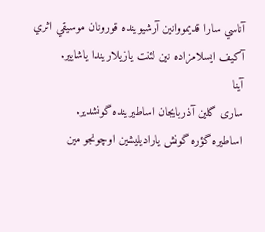آناسي سارا قديمووانين آرشيوينده قورونان موسيقي اثري آکيف ايسلامزاده نين لئنت يازيلاريندا ياشايير.
آينا
ساری گلین آذربایجان اساطیرینده گونشدیر.
اساطیره گؤره گونش یارادیلیشین اوچونجو مین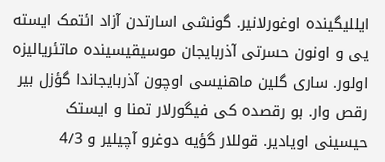ایللیگینده اوغورلانیر. گونشی اسارتدن آزاد ائتمک ایسته یی و اونون حسرتی آذربایجان موسیقیسینده ماتئریالیزه اولور. ساری گلین ماهنیسی اوچون آذربایجاندا گؤزل بیر رقص وار. بو رقصده کی فیگورلار تمنا و ایستک حیسینی اویادیر. قوللار گؤیه دوغرو آچیلیر و 4/3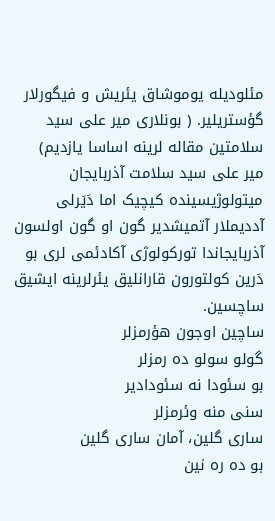مئلودیله یوموشاق یئریش و فیگورلار گؤستریلیر. ( بونلاری میر علی سید سلامتین مقاله لرینه اساسا یازدیم)
میر علی سید سلامت آذربایجان میتولوژیسینده کیچیک اما دَیَرلی آددیملار آتمیشدیر گون او گون اولسون آذربایجاندا تورکولوژی آکادئمی لری بو دَرین کولتورون قارانلیق یئرلرینه ایشیق ساچسین.
ساچین اوجون هؤرمزلر
گولو سولو ده رمزلر
بو سئودا نه سئودادیر
سنی منه وئرمزلر
ساری گلین، آمان ساری گلین
بو ده ره نین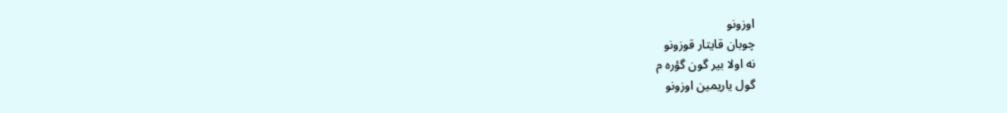اوزونو
چوبان قایتار قوزونو
نه اولا بیر گون گؤره م
گول یاریمین اوزونو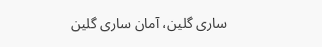ساری گلین، آمان ساری گلین